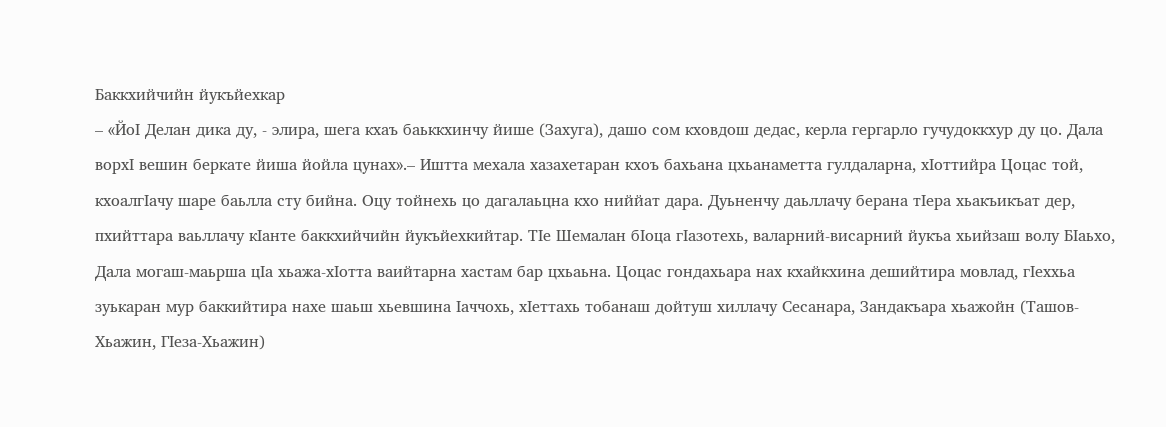Баккхийчийн йукъйехкар
– «ЙоI Делан дика ду, - элира, шега кхаъ баьккхинчу йише (Захуга), дашо сом кховдош дедас, керла гергарло гучудоккхур ду цо. Дала ворхI вешин беркате йиша йойла цунах».– Иштта мехала хазахетаран кхоъ бахьана цхьанаметта гулдаларна, хIоттийра Цоцас той, кхоалгIачу шаре баьлла сту бийна. Оцу тойнехь цо дагалаьцна кхо ниййат дара. Дуьненчу даьллачу берана тIера хьакъикъат дер, пхийттара ваьллачу кIанте баккхийчийн йукъйехкийтар. ТIе Шемалан бIоца гIазотехь, валарний-висарний йукъа хьийзаш волу БIаьхо, Дала могаш-маьрша цIа хьажа-хIотта ваийтарна хастам бар цхьаьна. Цоцас гондахьара нах кхайкхина дешийтира мовлад, гIеххьа зуькаран мур баккийтира нахе шаьш хьевшина Iаччохь, хIеттахь тобанаш дойтуш хиллачу Сесанара, Зандакъара хьажойн (Ташов-Хьажин, ГIеза-Хьажин)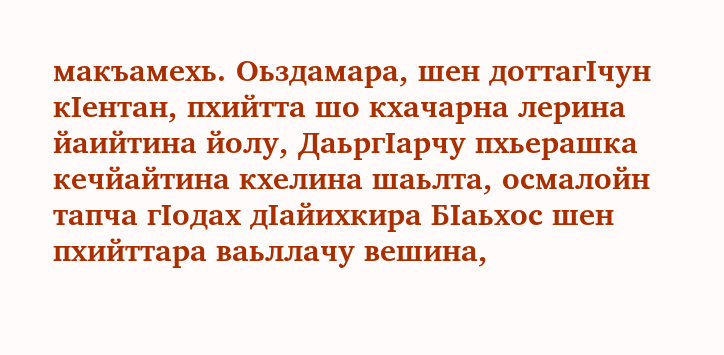макъамехь. Оьздамара, шен доттагIчун кIентан, пхийтта шо кхачарна лерина йаийтина йолу, ДаьргIарчу пхьерашка кечйайтина кхелина шаьлта, осмалойн тапча гIодах дIайихкира БIаьхос шен пхийттара ваьллачу вешина,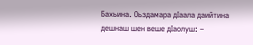Бахьина. Оьздамара дIаала даийтина дешнаш шен веше дIаолуш: –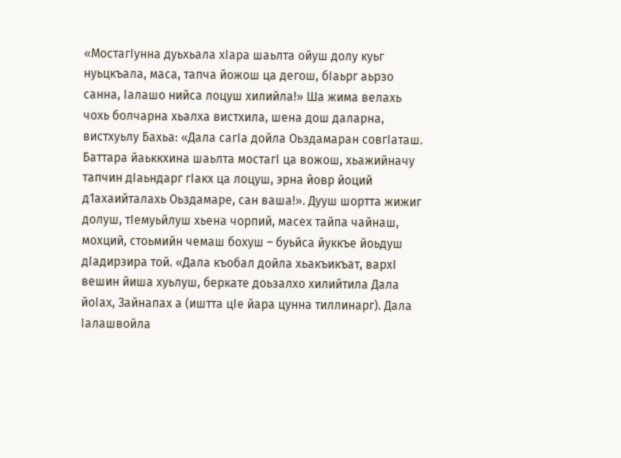«МостагIунна дуьхьала хIара шаьлта ойуш долу куьг нуьцкъала, маса, тапча йожош ца дегош, бIаьрг аьрзо санна, Iалашо нийса лоцуш хилийла!» Ша жима велахь чохь болчарна хьалха вистхила, шена дош даларна, вистхуьлу Бахьа: «Дала сагIа дойла Оьздамаран совгIаташ. Баттара йаьккхина шаьлта мостагI ца вожош, хьажийначу тапчин дIаьндарг гIакх ца лоцуш, эрна йовр йоций д1ахаийталахь Оьздамаре, сан ваша!». Дууш шортта жижиг долуш, тIемуьйлуш хьена чорпий, масех тайпа чайнаш, мохций, стоьмийн чемаш бохуш – буьйса йуккъе йоьдуш дIадирзира той. «Дала къобал дойла хьакъикъат, вархI вешин йиша хуьлуш, беркате доьзалхо хилийтила Дала йоIах, Зайнапах а (иштта цIе йара цунна тиллинарг). Дала Iалашвойла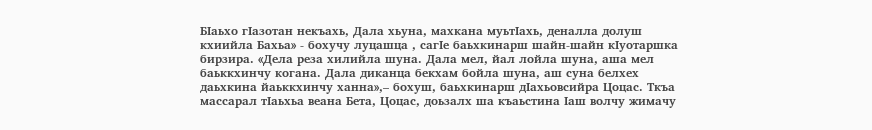БIаьхо гIазотан некъахь, Дала хьуна, махкана муьтIахь, деналла долуш кхиийла Бахьа» - бохучу луцашца , сагIе баьхкинарш шайн-шайн кIуотаршка бирзира. «Дела реза хилийла шуна. Дала мел, йал лойла шуна, аша мел баьккхинчу когана. Дала диканца бекхам бойла шуна, аш суна белхех даьхкина йаьккхинчу ханна»,– бохуш, баьхкинарш дIахьовсийра Цоцас. Ткъа массарал тIаьхьа веана Бета, Цоцас, доьзалх ша къаьстина Iаш волчу жимачу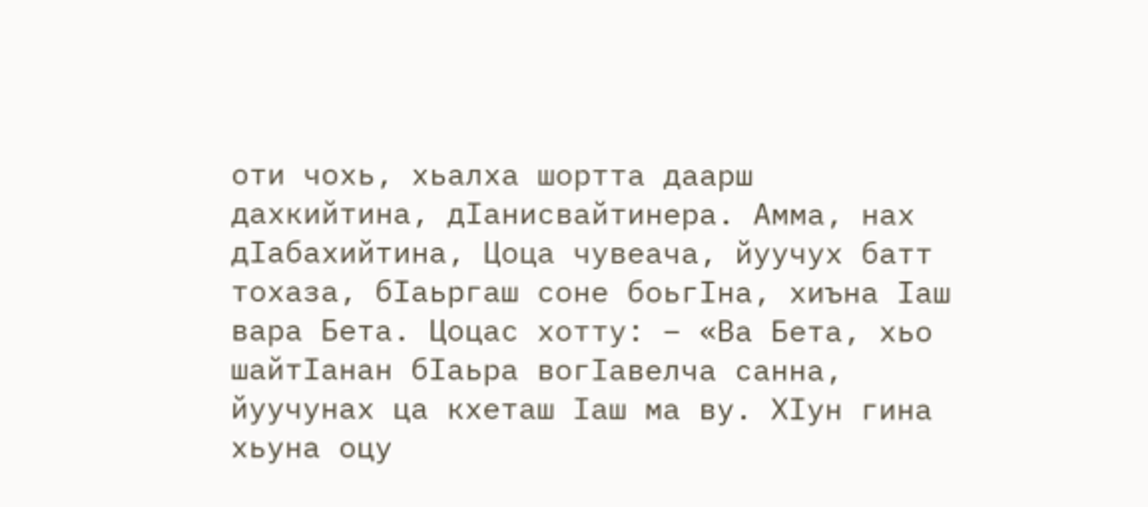оти чохь, хьалха шортта даарш дахкийтина, дIанисвайтинера. Амма, нах дIабахийтина, Цоца чувеача, йуучух батт тохаза, бIаьргаш соне боьгIна, хиъна Iаш вара Бета. Цоцас хотту: – «Ва Бета, хьо шайтIанан бIаьра вогIавелча санна, йуучунах ца кхеташ Iаш ма ву. ХIун гина хьуна оцу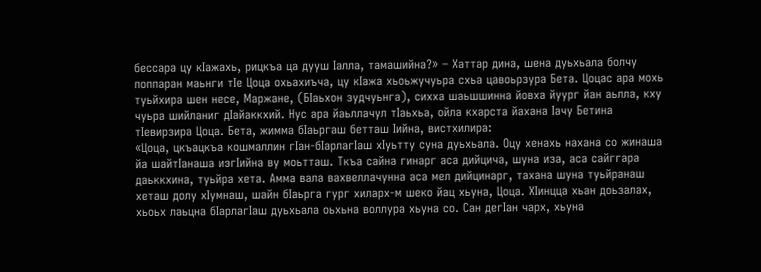бессара цу кIажахь, рицкъа ца дууш Iалла, тамашийна?» – Хаттар дина, шена дуьхьала болчу поппаран маьнги тIе Цоца охьахиъча, цу кIажа хьоьжучуьра схьа цавоьрзура Бета. Цоцас ара мохь туьйхира шен несе, Маржане, (БIаьхон зудчуьнга), сихха шаьшшинна йовха йуург йан аьлла, кху чуьра шийланиг дIайаккхий. Нус ара йаьллачул тIаьхьа, ойла кхарста йахана Iачу Бетина тIевирзира Цоца. Бета, жимма бIаьргаш бетташ Iийна, вистхилира:
«Цоца, цкъацкъа кошмаллин гIан-бIарлагIаш хIуьтту суна дуьхьала. Оцу хенахь нахана со жинаша йа шайтIанаша иэгIийна ву моьтташ. Ткъа сайна гинарг аса дийцича, шуна иза, аса сайггара даьккхина, туьйра хета. Амма вала вахвеллачунна аса мел дийцинарг, тахана шуна туьйранаш хеташ долу хIумнаш, шайн бIаьрга гург хиларх-м шеко йац хьуна, Цоца. ХIинцца хьан доьзалах, хьоьх лаьцна бIарлагIаш дуьхьала оьхьна воллура хьуна со. Сан дегIан чарх, хьуна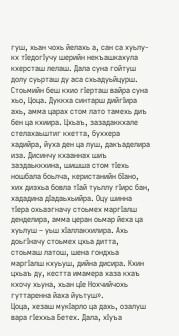гуш, хьан чохь йелахь а, сан са хуьлу-кх тIедогIучу шерийн некъашкахула кхерсташ лелаш. Дала суна гойтуш долу суьрташ ду аса схьадуьйцурш. Стоьмийн беш кхио гIерташ вайра суна хьо, Цоца. Дуккха синтарш дийгIира ахь, амма царах стом лато тамехь диъ бен ца кхиира. Цхьаъ, зазадаккхале стелахаьштиг кхетта, буххера хадийра, йуха ден ца луш, дакъаделира иза. Дисинчу кхааннах шиъ заздаьккхина, шишша стом тIехь ношбала боьлча, керистанийн бIано, хих диэхьа бовла тIай туьллу гIирс бан, хададина дIадаьхьийра. Оцу шинна тIера охьаэгначу стоьмех маргIалш денделира, амма церан оьмар йеха ца хуьлуш – уьш хIаллакхилира. Ахь доьгIначу стоьмех цхьа дитта, стоьмаш латош, шена гондхьа маргIалш кхуьуш, дийна дисира. Кхин цхьаъ ду, кестта имамера хаза кхаъ кхочу хьуна, хьан цIе Нохчийчохь гуттаренна йаха йуьтуш».
Цоца, хезаш мукIарло ца дахь, озалуш вара гIеххьа Бетех. Дала, хIуъа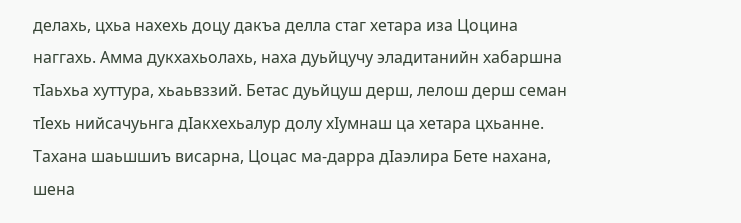делахь, цхьа нахехь доцу дакъа делла стаг хетара иза Цоцина наггахь. Амма дукхахьолахь, наха дуьйцучу эладитанийн хабаршна тIаьхьа хуттура, хьаьвззий. Бетас дуьйцуш дерш, лелош дерш семан тIехь нийсачуьнга дIакхехьалур долу хIумнаш ца хетара цхьанне. Тахана шаьшшиъ висарна, Цоцас ма-дарра дIаэлира Бете нахана, шена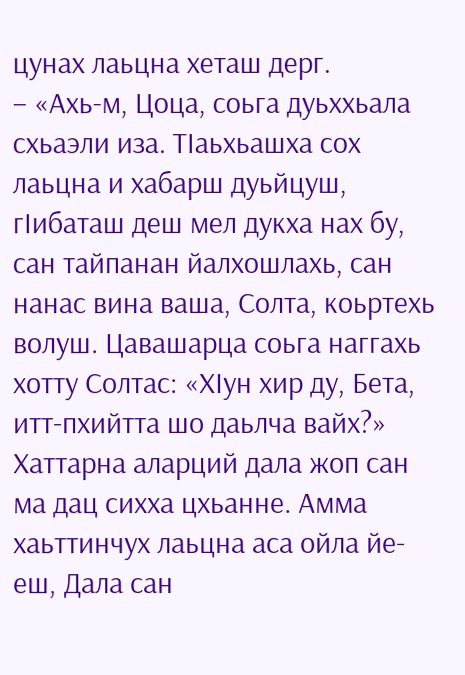цунах лаьцна хеташ дерг.
– «Ахь-м, Цоца, соьга дуьххьала схьаэли иза. ТIаьхьашха сох лаьцна и хабарш дуьйцуш, гIибаташ деш мел дукха нах бу, сан тайпанан йалхошлахь, сан нанас вина ваша, Солта, коьртехь волуш. Цавашарца соьга наггахь хотту Солтас: «ХIун хир ду, Бета, итт-пхийтта шо даьлча вайх?» Хаттарна аларций дала жоп сан ма дац сихха цхьанне. Амма хаьттинчух лаьцна аса ойла йе-еш, Дала сан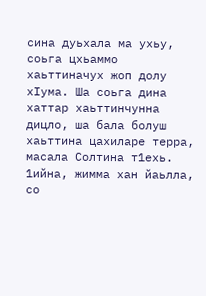сина дуьхала ма ухьу, соьга цхьаммо хаьттиначух жоп долу хIума. Ша соьга дина хаттар хаьттинчунна дицло, ша бала болуш хаьттина цахиларе терра, масала Солтина т1ехь. 1ийна, жимма хан йаьлла, со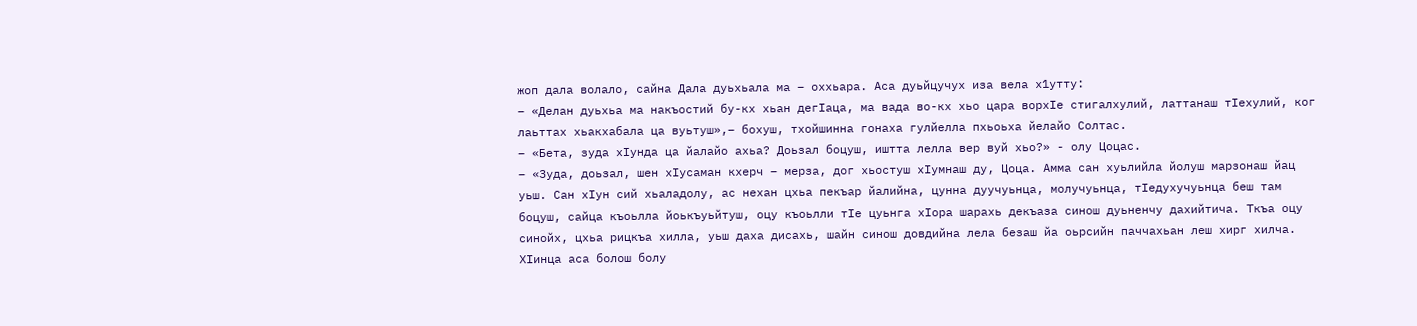жоп дала волало, сайна Дала дуьхьала ма – оххьара. Аса дуьйцучух иза вела х1утту:
– «Делан дуьхьа ма накъостий бу-кх хьан дегIаца, ма вада во-кх хьо цара ворхIе стигалхулий, латтанаш тIехулий, ког лаьттах хьакхабала ца вуьтуш»,– бохуш, тхойшинна гонаха гулйелла пхьоьха йелайо Солтас.
– «Бета, зуда хIунда ца йалайо ахьа? Доьзал боцуш, иштта лелла вер вуй хьо?» - олу Цоцас.
– «Зуда, доьзал, шен хIусаман кхерч – мерза, дог хьостуш хIумнаш ду, Цоца. Амма сан хуьлийла йолуш марзонаш йац уьш. Сан хIун сий хьаладолу, ас нехан цхьа пекъар йалийна, цунна дуучуьнца, молучуьнца, тIедухучуьнца беш там боцуш, сайца къоьлла йоькъуьйтуш, оцу къоьлли тIе цуьнга хIора шарахь декъаза синош дуьненчу дахийтича. Ткъа оцу синойх, цхьа рицкъа хилла, уьш даха дисахь, шайн синош довдийна лела безаш йа оьрсийн паччахьан леш хирг хилча. ХIинца аса болош болу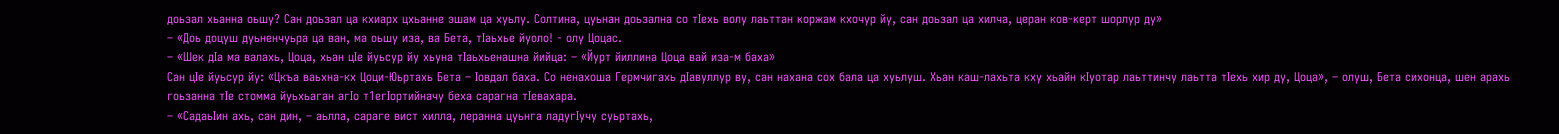доьзал хьанна оьшу? Сан доьзал ца кхиарх цхьанне эшам ца хуьлу. Солтина, цуьнан доьзална со тIехь волу лаьттан коржам кхочур йу, сан доьзал ца хилча, церан ков-керт шорлур ду»
– «Доь доцуш дуьненчуьра ца ван, ма оьшу иза, ва Бета, тIаьхье йуоло! - олу Цоцас.
– «Шек дIа ма валахь, Цоца, хьан цIе йуьсур йу хьуна тIаьхьенашна йийца: – «Йурт йиллина Цоца вай иза-м баха»
Сан цIе йуьсур йу: «Цкъа ваьхна-кх Цоци-Юьртахь Бета – Iовдал баха. Со ненахоша Гермчигахь дIавуллур ву, сан нахана сох бала ца хуьлуш. Хьан каш-лахьта кху хьайн кIуотар лаьттинчу лаьтта тIехь хир ду, Цоца», – олуш, Бета сихонца, шен арахь гоьзанна тIе стомма йуьхьаган агIо т1егIортийначу беха сарагна тIевахара.
– «СадаьIин ахь, сан дин, – аьлла, сараге вист хилла, леранна цуьнга ладугIучу суьртахь,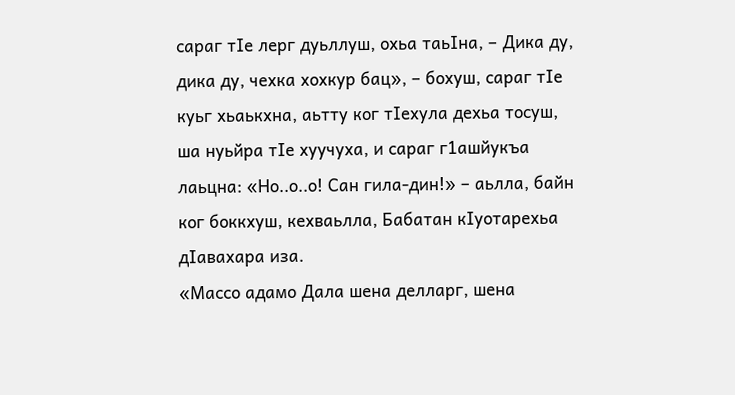сараг тIе лерг дуьллуш, охьа таьIна, – Дика ду, дика ду, чехка хохкур бац», – бохуш, сараг тIе куьг хьаькхна, аьтту ког тIехула дехьа тосуш, ша нуьйра тIе хуучуха, и сараг г1ашйукъа лаьцна: «Но..о..о! Сан гила-дин!» – аьлла, байн ког боккхуш, кехваьлла, Бабатан кIуотарехьа дIавахара иза.
«Массо адамо Дала шена делларг, шена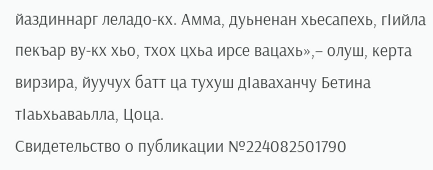йаздиннарг леладо-кх. Амма, дуьненан хьесапехь, гIийла пекъар ву-кх хьо, тхох цхьа ирсе вацахь»,– олуш, керта вирзира, йуучух батт ца тухуш дIаваханчу Бетина тIаьхьаваьлла, Цоца.
Свидетельство о публикации №224082501790